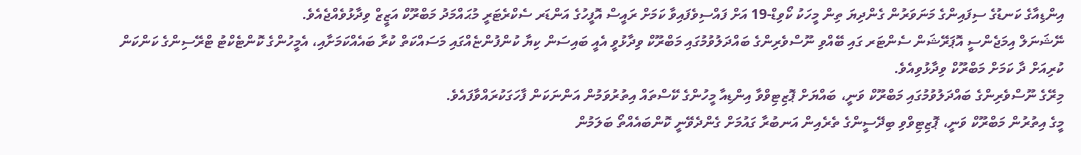އިންޑިއާގެ ކަނޑުގެ ސިފައިންގެ މަނަވަރުން ގެންދިޔަ ތިން މީހަކު ކޯވިޑް-19 އަށް ފައްސިވެފައިވާ ކަމަށް ރައީސް އޮފީހުގެ އަންޑަރ ސެކްރެޓަރީ މުޙައްމަދު މަބްރޫކް އަޒީޒް ވިދާޅުވެއްޖެއެވެ.
ނޭޝަނަލް އިމަޖެންސީ އޮޕަރޭޝަން ސެންޓަރ ގައި ބޭއްވި ނޫސްވެރިންގެ ބައްދަލުވުމުގައި މަބްރޫކް ވިދާޅުވީ އެއީ ބައިސަން ކިޔާ ކުންފުންޏެއްގައި މަސައްކަތް ކުރާ ބައެއްކަމަށާއި، އެމީހުންގެ ކޮންޓެކްޓު ޓްރޭސިންގެ ކަންކަން ކުރިއަށް ދާ ކަމަށް މަބްރޫކް ވިދާޅުވިއެވެ.
މިރޭގެ ނޫސްވެރިންގެ ބައްދަލުވުމުގައި މަބްރޫކް ވަނީ، ބައްޔަށް ޕޮޒިޓިވްވާ އިންޑިއާ މީހުންގެ ކޭސްތައް އިތުރުވަމުން އަންނަކަން ފާހަގަކުރައްވާފައެވެ.
މީގެ އިތުރުން މަބްރޫކް ވަނީ، ޕޮޒިޓިވްވި ބިދޭސީންގެ ތެރެއިން އަނބުރާ ގައުމަށް ގެންދެވޭނީ ކޮންބައެއްތޯ ބަލަމުން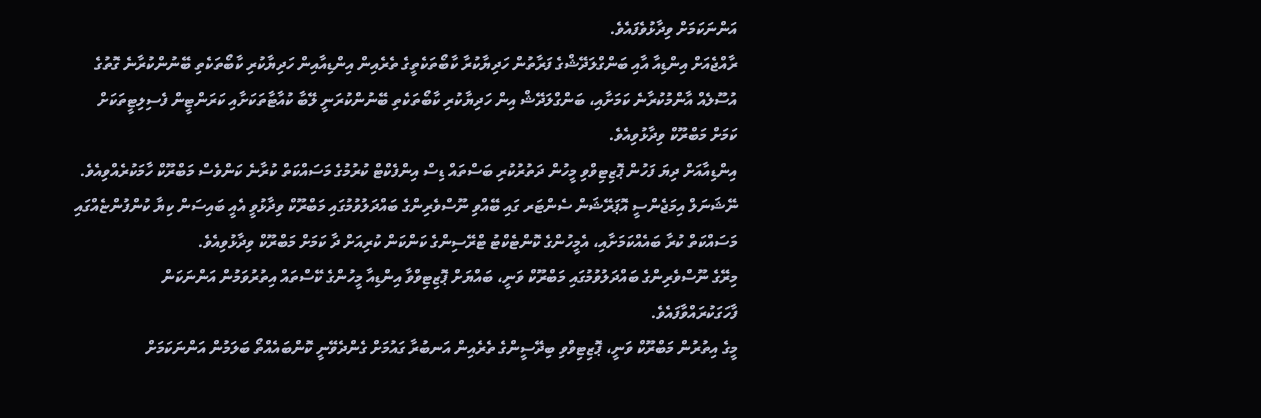އަންނަކަމަށް ވިދާޅުވެފައެވެ.
ރާއްޖެއަށް އިންޑިއާ އާއި ބަންގްލަދޭޝްގެ ފަރާތުން ހަދިޔާކުރާ ކާބޯތަކެތީގެ ތެރެއިން އިންޑިއާއިން ހަދިޔާކުރި ކާބޯތަކެތި ބޭނުންކުރާނެ ގޮތުގެ އުސޫލެއް އާންމުކުރާނެ ކަމަށާއި، ބަންގްލަދޭޝް އިން ހަދިޔާކުރި ކާބޯތަކެތި ބޭނުންކުރަނީ ލޭބާ ކުއާޓާތަކަށާއި ކަރަންޓީން ފެސިލިޓީތަކަށް ކަމަށް މަބްރޫކް ވިދާޅުވިއެވެ.
އިންޑިއާއަށް ދިޔަ ފަހުން ޕޮޒިޓިވްވި މީހުން ދަތުރުކުރި ބަސްތައް ޑިސް އިންފެކްޓް ކުރުމުގެ މަސައްކަތް ކުރާނެ ކަންވެސް މަބްރޫކް ހާމަކުރެއްވިއެވެ.
ނޭޝަނަލް އިމަޖެންސީ އޮޕަރޭޝަން ސެންޓަރ ގައި ބޭއްވި ނޫސްވެރިންގެ ބައްދަލުވުމުގައި މަބްރޫކް ވިދާޅުވީ އެއީ ބައިސަން ކިޔާ ކުންފުންޏެއްގައި މަސައްކަތް ކުރާ ބައެއްކަމަށާއި، އެމީހުންގެ ކޮންޓެކްޓު ޓްރޭސިންގެ ކަންކަން ކުރިއަށް ދާ ކަމަށް މަބްރޫކް ވިދާޅުވިއެވެ.
މިރޭގެ ނޫސްވެރިންގެ ބައްދަލުވުމުގައި މަބްރޫކް ވަނީ، ބައްޔަށް ޕޮޒިޓިވްވާ އިންޑިއާ މީހުންގެ ކޭސްތައް އިތުރުވަމުން އަންނަކަން ފާހަގަކުރައްވާފައެވެ.
މީގެ އިތުރުން މަބްރޫކް ވަނީ، ޕޮޒިޓިވްވި ބިދޭސީންގެ ތެރެއިން އަނބުރާ ގައުމަށް ގެންދެވޭނީ ކޮންބައެއްތޯ ބަލަމުން އަންނަކަމަށް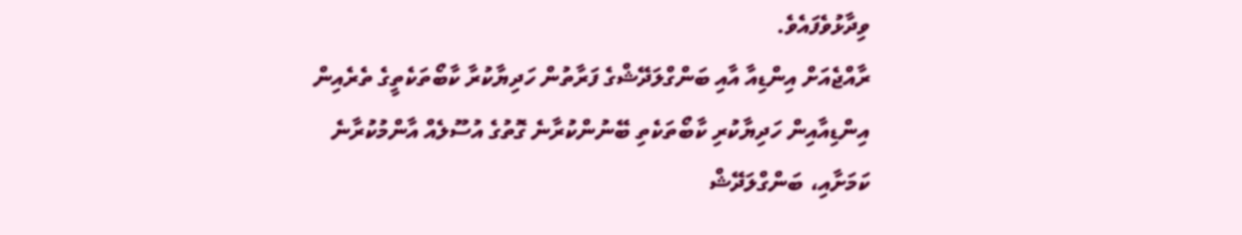ވިދާޅުވެފައެވެ.
ރާއްޖެއަށް އިންޑިއާ އާއި ބަންގްލަދޭޝްގެ ފަރާތުން ހަދިޔާކުރާ ކާބޯތަކެތީގެ ތެރެއިން އިންޑިއާއިން ހަދިޔާކުރި ކާބޯތަކެތި ބޭނުންކުރާނެ ގޮތުގެ އުސޫލެއް އާންމުކުރާނެ ކަމަށާއި، ބަންގްލަދޭޝް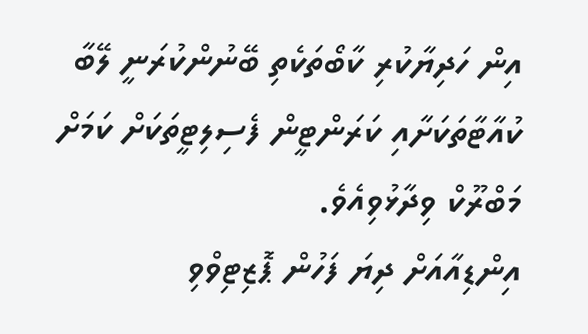އިން ހަދިޔާކުރި ކާބޯތަކެތި ބޭނުންކުރަނީ ލޭބާ ކުއާޓާތަކަށާއި ކަރަންޓީން ފެސިލިޓީތަކަށް ކަމަށް މަބްރޫކް ވިދާޅުވިއެވެ.
އިންޑިއާއަށް ދިޔަ ފަހުން ޕޮޒިޓިވްވި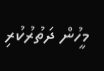މީހުން ދަތުރުކުރި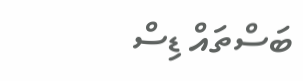ބަސްތައް ޑިސް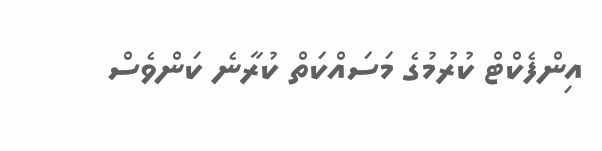އިންފެކްޓް ކުރުމުގެ މަސައްކަތް ކުރާނެ ކަންވެސް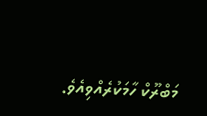މަބްރޫކް ހާމަކުރެއްވިއެވެ.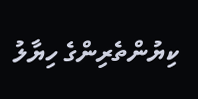ކިޔުންތެރިންގެ ހިޔާލު